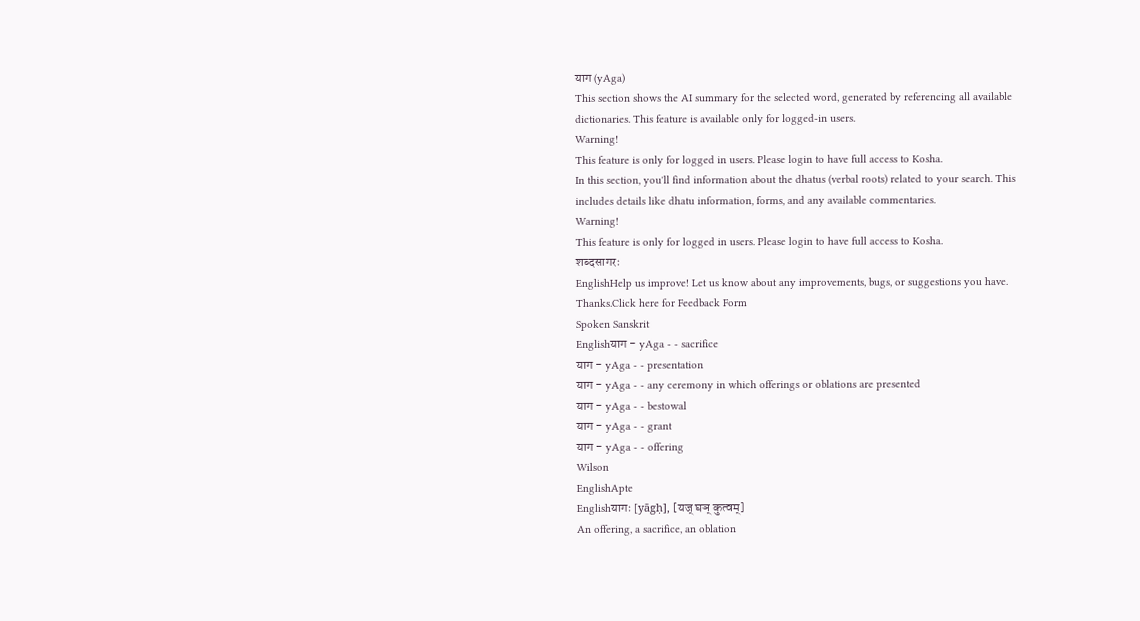याग (yAga)
This section shows the AI summary for the selected word, generated by referencing all available dictionaries. This feature is available only for logged-in users.
Warning!
This feature is only for logged in users. Please login to have full access to Kosha.
In this section, you'll find information about the dhatus (verbal roots) related to your search. This includes details like dhatu information, forms, and any available commentaries.
Warning!
This feature is only for logged in users. Please login to have full access to Kosha.
शब्दसागरः
EnglishHelp us improve! Let us know about any improvements, bugs, or suggestions you have. Thanks.Click here for Feedback Form
Spoken Sanskrit
Englishयाग - yAga - - sacrifice
याग - yAga - - presentation
याग - yAga - - any ceremony in which offerings or oblations are presented
याग - yAga - - bestowal
याग - yAga - - grant
याग - yAga - - offering
Wilson
EnglishApte
Englishयागः [yāgḥ], [यज् घञ् कुत्वम्]
An offering, a sacrifice, an oblation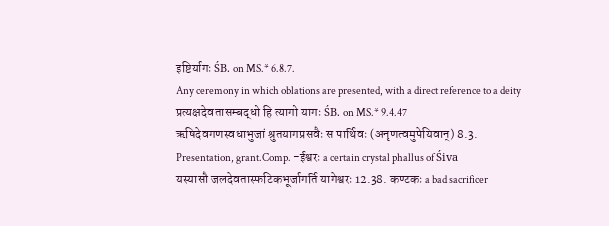इष्टिर्यागः ŚB. on MS.* 6.8.7.
Any ceremony in which oblations are presented, with a direct reference to a deity
प्रत्यक्षदेवतासम्बद्धो हि त्यागो यागः ŚB. on MS.* 9.4.47
ऋषिदेवगणस्वधाभुजां श्रुतयागप्रसवैः स पार्थिवः (अनृणत्वमुपेयिवान्) 8.3.
Presentation, grant.Comp. -ईश्वरः a certain crystal phallus of Śiva
यस्यासौ जलदेवतास्फटिकभूर्जागर्ति यागेश्वरः 12.38. कण्टकः a bad sacrificer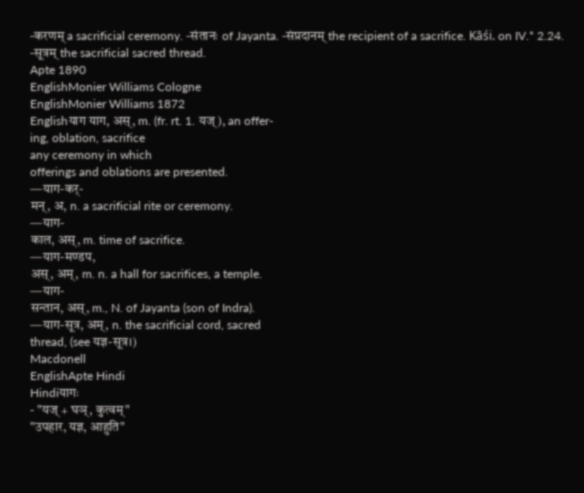-करणम् a sacrificial ceremony. -संतानः of Jayanta. -संप्रदानम् the recipient of a sacrifice. Kāśi. on IV.* 2.24. -सूत्रम् the sacrificial sacred thread.
Apte 1890
EnglishMonier Williams Cologne
EnglishMonier Williams 1872
Englishयाग याग, अस्, m. (fr. rt. 1. यज्), an offer-
ing, oblation, sacrifice
any ceremony in which
offerings and oblations are presented.
—याग-कर्-
मन्, अ, n. a sacrificial rite or ceremony.
—याग-
काल, अस्, m. time of sacrifice.
—याग-मण्डप,
अस्, अम्, m. n. a hall for sacrifices, a temple.
—याग-
सन्तान, अस्, m., N. of Jayanta (son of Indra).
—याग-सूत्र, अम्, n. the sacrificial cord, sacred
thread, (see यज्ञ-सूत्र।)
Macdonell
EnglishApte Hindi
Hindiयागः
- "यज् + घञ्, कुत्वम्"
"उपहार, यज्ञ, आहुति"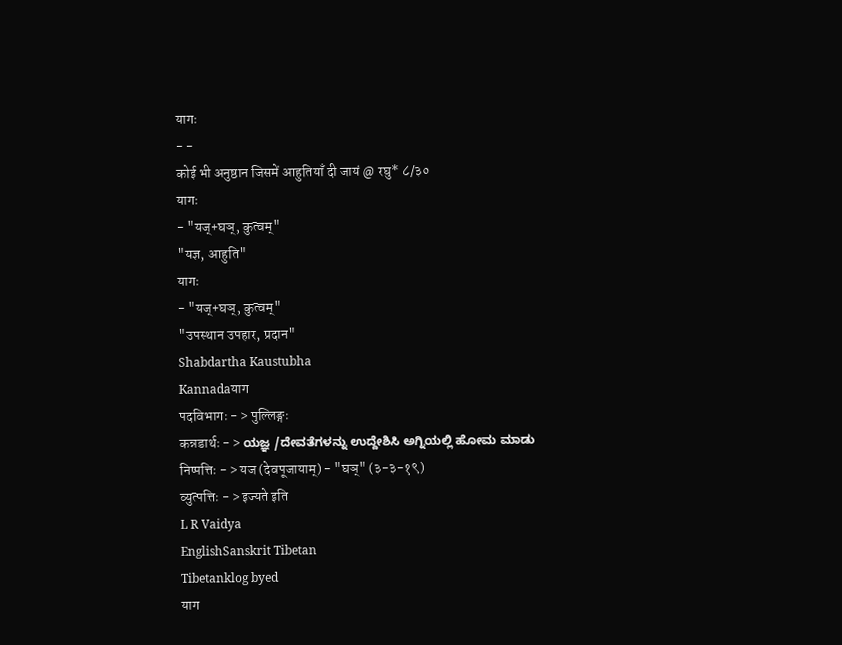यागः
- -
कोई भी अनुष्ठान जिसमें आहुतियाँ दी जायं @ रघु* ८/३०
यागः
- "यज्+घञ्, कुत्वम्"
"यज्ञ, आहुति"
यागः
- "यज्+घञ्, कुत्वम्"
"उपस्थान उपहार, प्रदान"
Shabdartha Kaustubha
Kannadaयाग
पदविभागः - > पुल्लिङ्गः
कन्नडार्थः - > ಯಜ್ಞ /ದೇವತೆಗಳನ್ನು ಉದ್ದೇಶಿಸಿ ಅಗ್ನಿಯಲ್ಲಿ ಹೋಮ ಮಾಡು
निष्पत्तिः - > यज (देवपूजायाम्) - "घञ्" (३-३-१९)
व्युत्पत्तिः - > इज्यते इति
L R Vaidya
EnglishSanskrit Tibetan
Tibetanklog byed
याग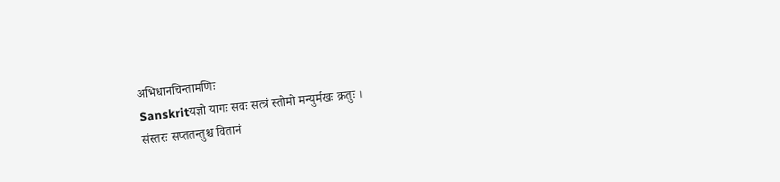अभिधानचिन्तामणिः
Sanskritयज्ञो यागः सवः सत्त्रं स्तोमो मन्युर्मखः क्रतुः ।
संस्तरः सप्ततन्तुश्च वितानं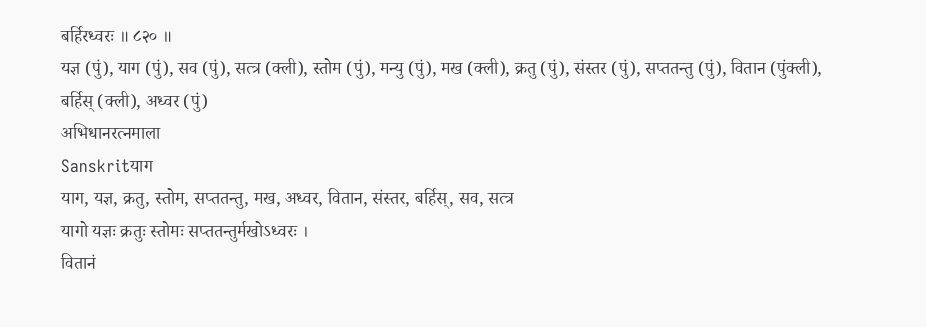बर्हिरध्वरः ॥ ८२० ॥
यज्ञ (पुं), याग (पुं), सव (पुं), सत्त्र (क्ली), स्तोम (पुं), मन्यु (पुं), मख (क्ली), क्रतु (पुं), संस्तर (पुं), सप्ततन्तु (पुं), वितान (पुंक्ली), बर्हिस् (क्ली), अध्वर (पुं)
अभिधानरत्नमाला
Sanskritयाग
याग, यज्ञ, क्रतु, स्तोम, सप्ततन्तु, मख, अध्वर, वितान, संस्तर, बर्हिस्, सव, सत्त्र
यागो यज्ञः क्रतुः स्तोमः सप्ततन्तुर्मखोऽध्वरः ।
वितानं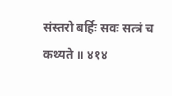संस्तरो बर्हिः सवः सत्त्रं च कथ्यते ॥ ४१४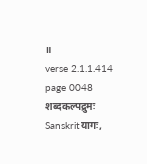॥
verse 2.1.1.414
page 0048
शब्दकल्पद्रुमः
Sanskritयागः,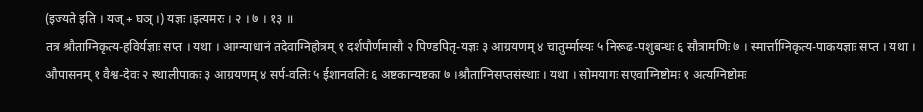(इज्यते इति । यज् + घञ् ।) यज्ञः ।इत्यमरः । २ । ७ । १३ ॥
तत्र श्रौताग्निकृत्य-हविर्यज्ञाः सप्त । यथा । आग्न्याधानं तदेवाग्निहोत्रम् १ दर्शपौर्णमासौ २ पिण्डपितृ-यज्ञः ३ आग्रयणम् ४ चातुर्म्मास्यः ५ निरूढ-पशुबन्धः ६ सौत्रामणिः ७ । स्मार्त्ताग्निकृत्य-पाकयज्ञाः सप्त । यथा । औपासनम् १ वैश्व-देवः २ स्थालीपाकः ३ आग्रयणम् ४ सर्प-वलिः ५ ईशानवलिः ६ अष्टकान्यष्टका ७ ।श्रौताग्निसप्तसंस्थाः । यथा । सोमयागः सएवाग्निष्टोमः १ अत्यग्निष्टोमः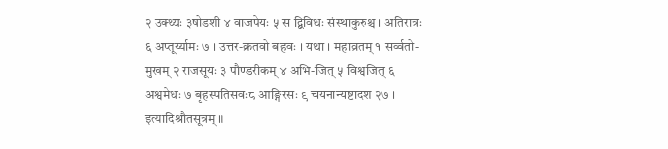२ उक्थ्यः ३षोडशी ४ वाजपेयः ५ स द्बिविधः संस्थाकुरुश्च । अतिरात्रः ६ अप्तूर्य्यामः ७ । उत्तर-क्रतवो बहवः । यथा । महाव्रतम् १ सर्व्वतो-मुखम् २ राजसूयः ३ पौण्डरीकम् ४ अभि-जित् ५ विश्वजित् ६ अश्वमेधः ७ बृहस्पतिसवः८ आङ्गिरसः ९ चयनान्यष्टादश २७ । इत्यादिश्रौतसूत्रम् ॥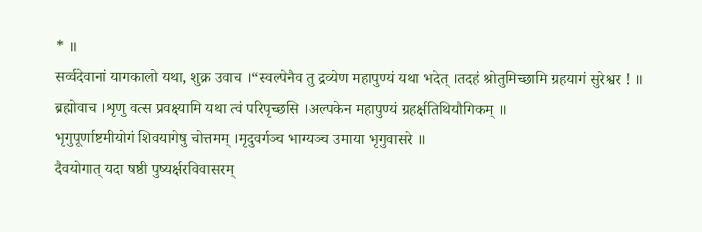* ॥
सर्व्वदेवानां यागकालो यथा, शुक्र उवाच ।“स्वल्पेनैव तु द्रव्येण महापुण्यं यथा भदेत् ।तदहं श्रोतुमिच्छामि ग्रहयागं सुरेश्वर ! ॥
ब्रह्मोवाच ।शृणु वत्स प्रवक्ष्यामि यथा त्वं परिपृच्छसि ।अल्पकेन महापुण्यं ग्रहर्क्षतिथियौगिकम् ॥
भृगुपूर्णाष्टमीयोगं शिवयागेषु चोत्तमम् ।मृदुवर्गञ्च भाग्यञ्च उमाया भृगुवासरे ॥
दैवयोगात् यदा षष्ठी पुष्यर्क्षरविवासरम्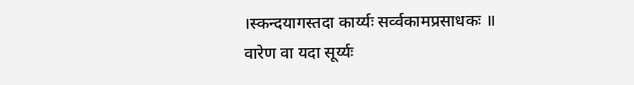।स्कन्दयागस्तदा कार्य्यः सर्व्वकामप्रसाधकः ॥
वारेण वा यदा सूर्य्यः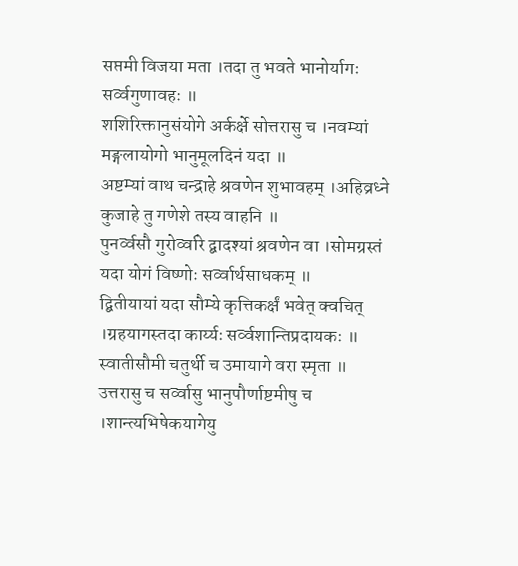सप्तमी विजया मता ।तदा तु भवते भानोर्यागः सर्व्वगुणावहः ॥
शशिरिक्तानुसंयोगे अर्कर्क्षे सोत्तरासु च ।नवम्यां मङ्गलायोगो भानुमूलदिनं यदा ॥
अष्टम्यां वाथ चन्द्राहे श्रवणेन शुभावहम् ।अहिव्रध्ने कुजाहे तु गणेशे तस्य वाहनि ॥
पुनर्व्वसौ गुरोर्व्वारे द्बादश्यां श्रवणेन वा ।सोमग्रस्तं यदा योगं विष्णोः सर्व्वार्थसाधकम् ॥
द्बितीयायां यदा सौम्ये कृत्तिकर्क्षं भवेत् क्वचित् ।ग्रहयागस्तदा कार्य्यः सर्व्वशान्तिप्रदायकः ॥
स्वातीसौमी चतुर्थी च उमायागे वरा स्मृता ॥
उत्तरासु च सर्व्वासु भानुपौर्णाष्टमीषु च ।शान्त्यभिषेकयागेयु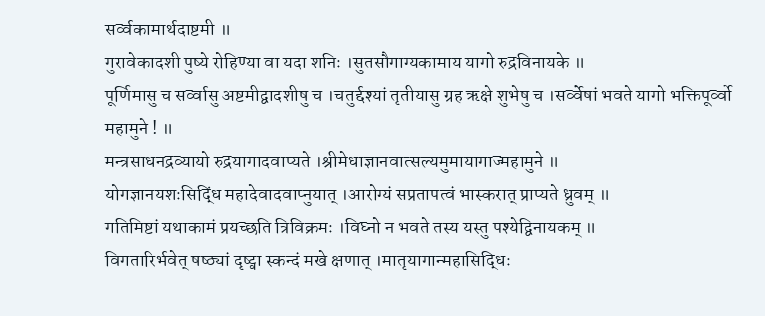सर्व्वकामार्थदाष्टमी ॥
गुरावेकादशी पुष्ये रोहिण्या वा यदा शनिः ।सुतसौगाग्यकामाय यागो रुद्रविनायके ॥
पूर्णिमासु च सर्व्वासु अष्टमीद्वादशीषु च ।चतुर्द्दश्यां तृतीयासु ग्रह ऋक्षे शुभेषु च ।सर्व्वेषां भवते यागो भक्तिपूर्व्वो महामुने ! ॥
मन्त्रसाधनद्रव्यायो रुद्रयागादवाप्यते ।श्रीमेधाज्ञानवात्सल्यमुमायागाज्महामुने ॥
योगज्ञानयशःसिद्धिं महादेवादवाप्नुयात् ।आरोग्यं सप्रतापत्वं भास्करात् प्राप्यते ध्रुवम् ॥
गतिमिष्टां यथाकामं प्रयच्छति त्रिविक्रमः ।विघ्नो न भवते तस्य यस्तु पश्येद्विनायकम् ॥
विगतारिर्भवेत् षष्ठ्यां दृष्ट्वा स्कन्दं मखे क्षणात् ।मातृयागान्महासिद्धिः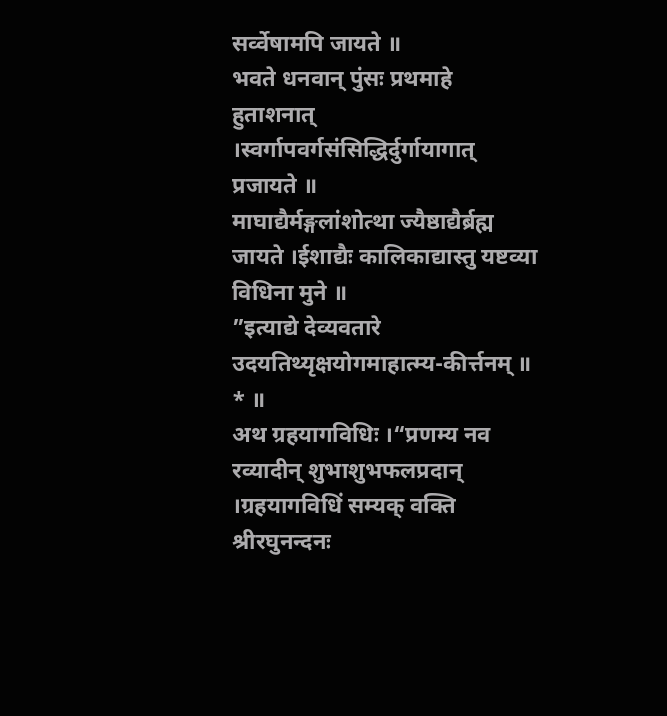सर्व्वेषामपि जायते ॥
भवते धनवान् पुंसः प्रथमाहे हुताशनात् ।स्वर्गापवर्गसंसिद्धिर्दुर्गायागात् प्रजायते ॥
माघाद्यैर्मङ्गलांशोत्था ज्यैष्ठाद्यैर्ब्रह्म जायते ।ईशाद्यैः कालिकाद्यास्तु यष्टव्या विधिना मुने ॥
”इत्याद्ये देव्यवतारे उदयतिथ्यृक्षयोगमाहात्म्य-कीर्त्तनम् ॥
* ॥
अथ ग्रहयागविधिः ।“प्रणम्य नव रव्यादीन् शुभाशुभफलप्रदान् ।ग्रहयागविधिं सम्यक् वक्ति श्रीरघुनन्दनः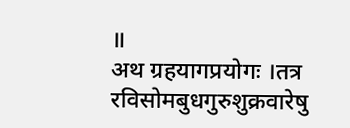॥
अथ ग्रहयागप्रयोगः ।तत्र रविसोमबुधगुरुशुक्रवारेषु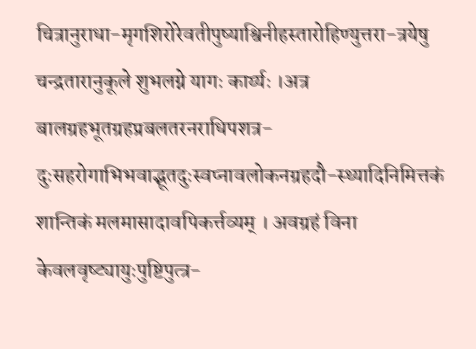चित्रानुराधा-मृगशिरोरेवतीपुष्याश्विनीहस्तारोहिण्युत्तरा-त्रयेषु चन्द्रतारानुकूले शुभलग्ने यागः कार्य्यः ।अत्र बालग्रहभूतग्रहप्रबलतरनराधिपशत्र-दुःसहरोगाभिभवाद्भूतदुःस्वप्नावलोकनग्रहदौ-स्थ्यादिनिमित्तकं शान्तिकं मलमासादावपिकर्त्तव्यम् । अवग्रहं विना केवलवृष्ट्यायुःपुष्टिपुत्त्र-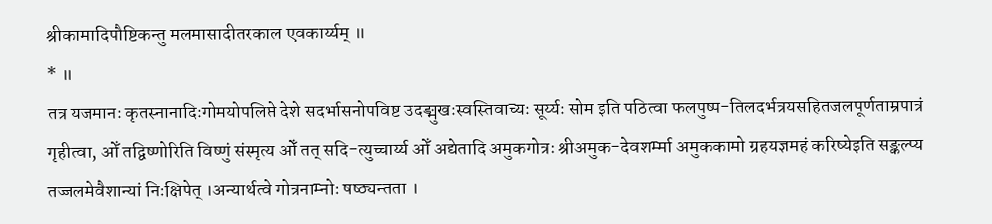श्रीकामादिपौष्टिकन्तु मलमासादीतरकाल एवकार्य्यम् ॥
* ॥
तत्र यजमानः कृतस्नानादिःगोमयोपलिप्ते देशे सदर्भासनोपविष्ट उदङ्मुखःस्वस्तिवाच्यः सूर्य्यः सोम इति पठित्वा फलपुष्प-तिलदर्भत्रयसहितजलपूर्णताम्रपात्रं गृहीत्वा, ओँ तद्विष्णोरिति विष्णुं संस्मृत्य ओँ तत् सदि-त्युच्चार्य्य ओँ अद्येतादि अमुकगोत्रः श्रीअमुक-देवशर्म्मा अमुककामो ग्रहयज्ञमहं करिष्येइति सङ्कल्प्य तज्जलमेवैशान्यां निःक्षिपेत् ।अन्यार्थत्वे गोत्रनाम्नोः षष्ठ्यन्तता ।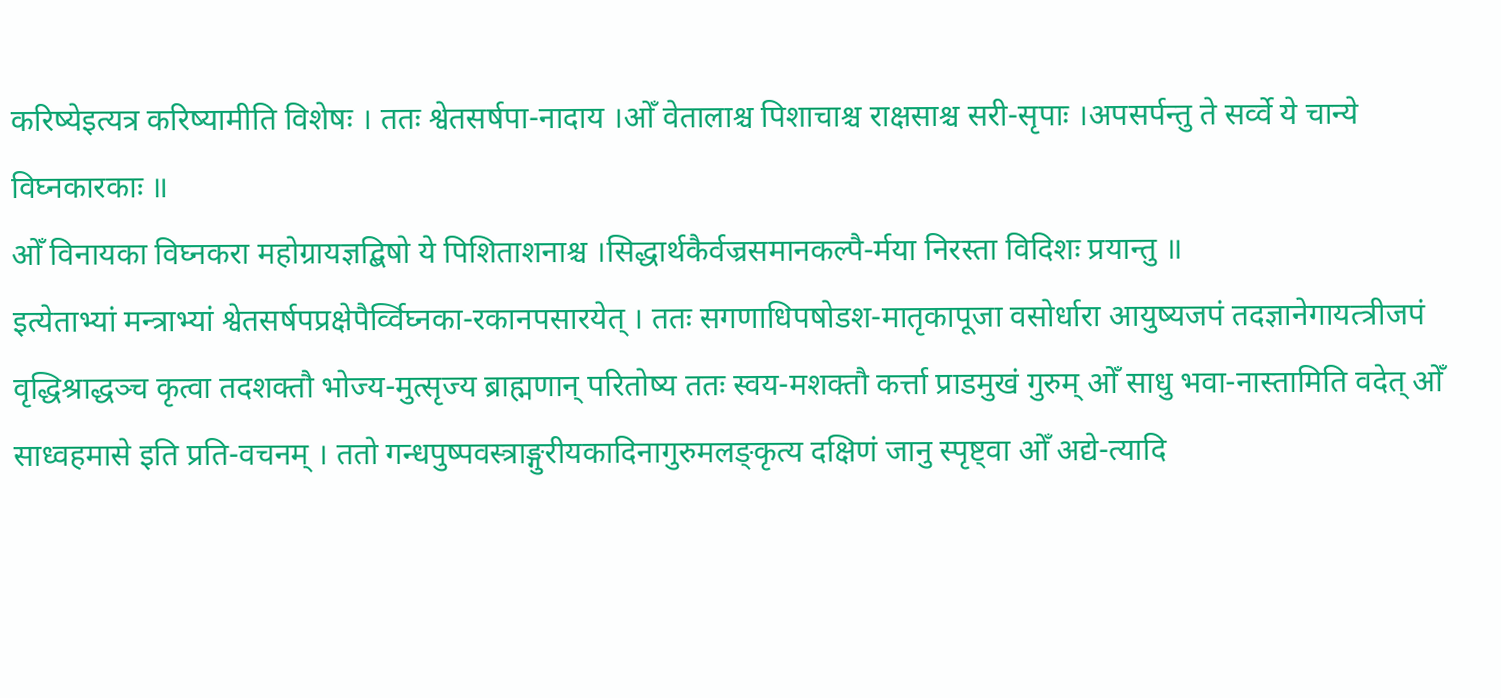करिष्येइत्यत्र करिष्यामीति विशेषः । ततः श्वेतसर्षपा-नादाय ।ओँ वेतालाश्च पिशाचाश्च राक्षसाश्च सरी-सृपाः ।अपसर्पन्तु ते सर्व्वे ये चान्ये विघ्नकारकाः ॥
ओँ विनायका विघ्नकरा महोग्रायज्ञद्बिषो ये पिशिताशनाश्च ।सिद्धार्थकैर्वज्रसमानकल्पै-र्मया निरस्ता विदिशः प्रयान्तु ॥
इत्येताभ्यां मन्त्राभ्यां श्वेतसर्षपप्रक्षेपैर्व्विघ्नका-रकानपसारयेत् । ततः सगणाधिपषोडश-मातृकापूजा वसोर्धारा आयुष्यजपं तदज्ञानेगायत्त्रीजपं वृद्धिश्राद्धञ्च कृत्वा तदशक्तौ भोज्य-मुत्सृज्य ब्राह्मणान् परितोष्य ततः स्वय-मशक्तौ कर्त्ता प्राडमुखं गुरुम् ओँ साधु भवा-नास्तामिति वदेत् ओँ साध्वहमासे इति प्रति-वचनम् । ततो गन्धपुष्पवस्त्राङ्गुरीयकादिनागुरुमलङ्कृत्य दक्षिणं जानु स्पृष्ट्वा ओँ अद्ये-त्यादि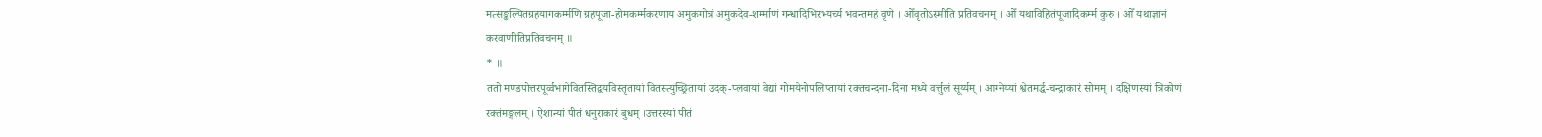मत्सङ्कल्पितग्रहयागकर्म्मणि ग्रहपूजा-होमकर्म्मकरणाय अमुकगोत्रं अमुकदेव-शर्म्माणं गन्धादिभिरभ्यर्च्य भवन्तमहं वृणे । ओँवृतोऽस्मीति प्रतिवचनम् । ओँ यथाविहितंपूजादिकर्म्म कुरु । ओँ यथाज्ञानं करवाणीतिप्रतिवचनम् ॥
* ॥
ततो मण्डपोत्तरपूर्व्वभागेवितस्तिद्वयविस्तृतायां वितस्त्युच्छ्रितायां उदक्-प्लवायां वेद्यां गोमयेनोपलिप्तायां रक्तचन्दना-दिना मध्ये वर्त्तुलं सूर्य्यम् । आग्नेय्यां श्वेतमर्द्ध-चन्द्राकारं सोमम् । दक्षिणस्यां त्रिकोणं रक्तंमङ्गलम् । ऐशान्यां पीतं धनुराकारं बुधम् ।उत्तरस्यां पीतं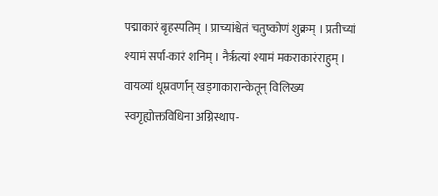पद्माकारं बृहस्पतिम् । प्राच्यांश्वेतं चतुष्कोणं शुक्रम् । प्रतीच्यां श्यामं सर्पा-कारं शनिम् । नैरृत्यां श्यामं मकराकारंराहुम् । वायव्यां धूम्रवर्णान् खड्गाकारान्केतून् विलिख्य स्वगृह्योक्तविधिना अग्निस्थाप-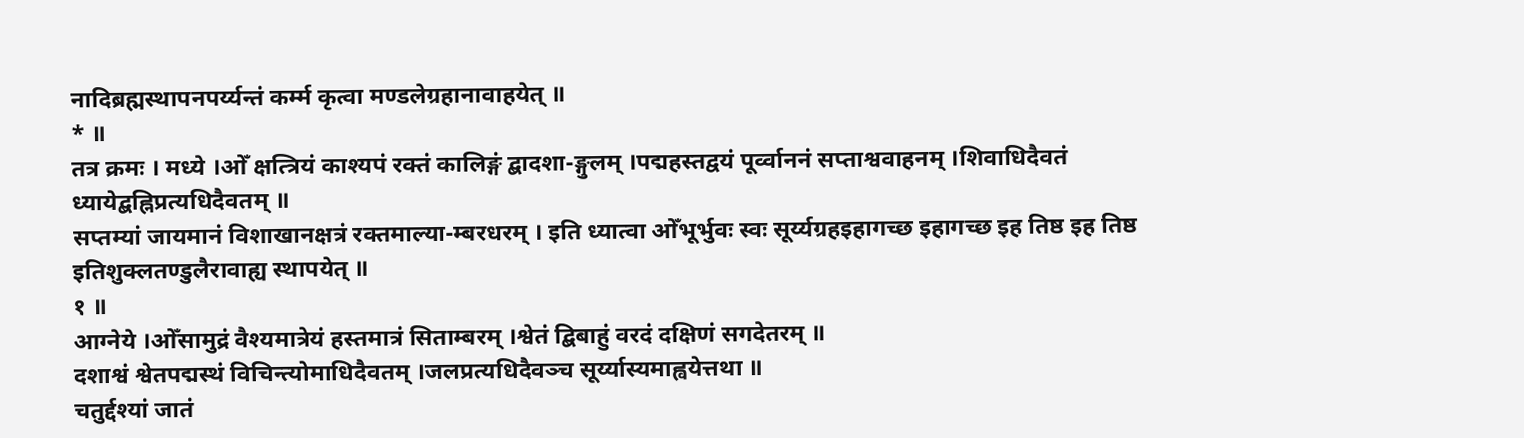नादिब्रह्मस्थापनपर्य्यन्तं कर्म्म कृत्वा मण्डलेग्रहानावाहयेत् ॥
* ॥
तत्र क्रमः । मध्ये ।ओँ क्षत्त्रियं काश्यपं रक्तं कालिङ्गं द्बादशा-ङ्गुलम् ।पद्महस्तद्वयं पूर्व्वाननं सप्ताश्ववाहनम् ।शिवाधिदैवतं ध्यायेद्बह्निप्रत्यधिदैवतम् ॥
सप्तम्यां जायमानं विशाखानक्षत्रं रक्तमाल्या-म्बरधरम् । इति ध्यात्वा ओँभूर्भुवः स्वः सूर्य्यग्रहइहागच्छ इहागच्छ इह तिष्ठ इह तिष्ठ इतिशुक्लतण्डुलैरावाह्य स्थापयेत् ॥
१ ॥
आग्नेये ।ओँसामुद्रं वैश्यमात्रेयं हस्तमात्रं सिताम्बरम् ।श्वेतं द्बिबाहुं वरदं दक्षिणं सगदेतरम् ॥
दशाश्वं श्वेतपद्मस्थं विचिन्त्योमाधिदैवतम् ।जलप्रत्यधिदैवञ्च सूर्य्यास्यमाह्वयेत्तथा ॥
चतुर्द्दश्यां जातं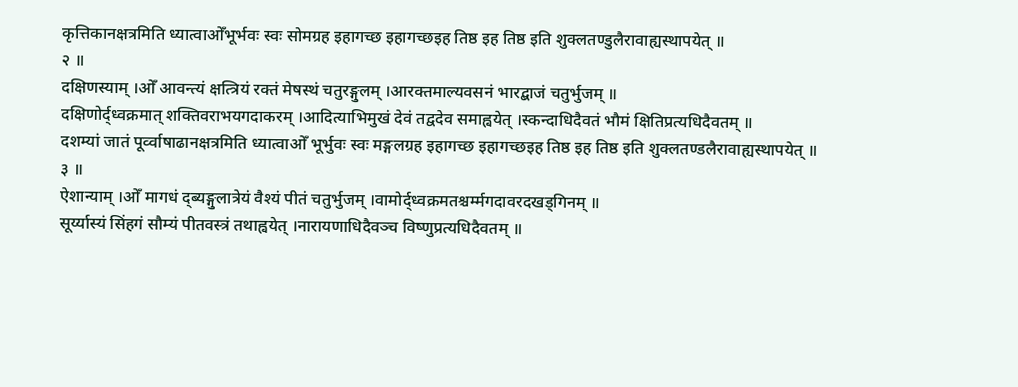कृत्तिकानक्षत्रमिति ध्यात्वाओँभूर्भवः स्वः सोमग्रह इहागच्छ इहागच्छइह तिष्ठ इह तिष्ठ इति शुक्लतण्डुलैरावाह्यस्थापयेत् ॥
२ ॥
दक्षिणस्याम् ।ओँ आवन्त्यं क्षत्त्रियं रक्तं मेषस्थं चतुरङ्गुलम् ।आरक्तमाल्यवसनं भारद्बाजं चतुर्भुजम् ॥
दक्षिणोर्द्ध्वक्रमात् शक्तिवराभयगदाकरम् ।आदित्याभिमुखं देवं तद्वदेव समाह्वयेत् ।स्कन्दाधिदैवतं भौमं क्षितिप्रत्यधिदैवतम् ॥
दशम्यां जातं पूर्व्वाषाढानक्षत्रमिति ध्यात्वाओँ भूर्भुवः स्वः मङ्गलग्रह इहागच्छ इहागच्छइह तिष्ठ इह तिष्ठ इति शुक्लतण्डलैरावाह्यस्थापयेत् ॥
३ ॥
ऐशान्याम् ।ओँ मागधं द्ब्यङ्गुलात्रेयं वैश्यं पीतं चतुर्भुजम् ।वामोर्द्ध्वक्रमतश्चर्म्मगदावरदखड्गिनम् ॥
सूर्य्यास्यं सिंहगं सौम्यं पीतवस्त्रं तथाह्वयेत् ।नारायणाधिदैवञ्च विष्णुप्रत्यधिदैवतम् ॥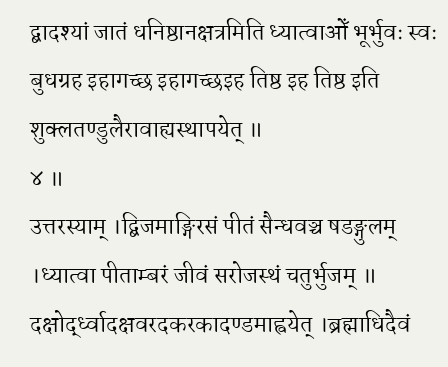द्बादश्यां जातं धनिष्ठानक्षत्रमिति ध्यात्वाओँ भूर्भुवः स्वः बुधग्रह इहागच्छ इहागच्छइह तिष्ठ इह तिष्ठ इति शुक्लतण्डुलैरावाह्यस्थापयेत् ॥
४ ॥
उत्तरस्याम् ।द्बिजमाङ्गिरसं पीतं सैन्धवञ्च षडङ्गुलम् ।ध्यात्वा पीताम्बरं जीवं सरोजस्थं चतुर्भुजम् ॥
दक्षोर्द्ध्वादक्षवरदकरकादण्डमाह्वयेत् ।ब्रह्माधिदैवं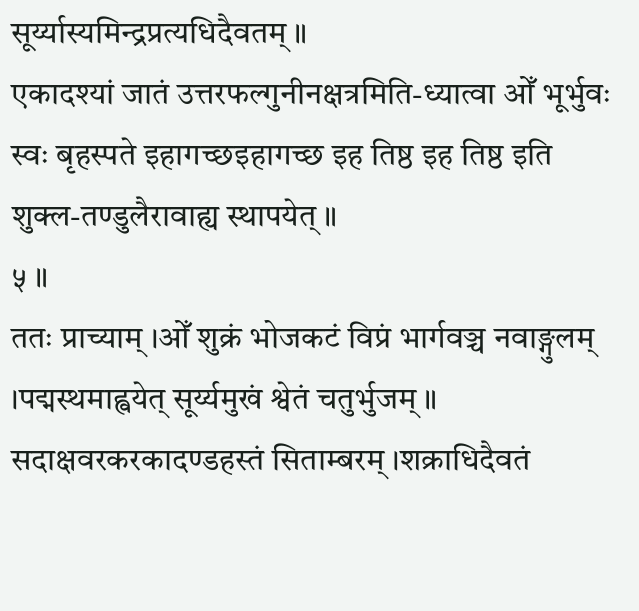सूर्य्यास्यमिन्द्रप्रत्यधिदैवतम् ॥
एकादश्यां जातं उत्तरफल्गुनीनक्षत्रमिति-ध्यात्वा ओँ भूर्भुवः स्वः बृहस्पते इहागच्छइहागच्छ इह तिष्ठ इह तिष्ठ इति शुक्ल-तण्डुलैरावाह्य स्थापयेत् ॥
५ ॥
ततः प्राच्याम् ।ओँ शुक्रं भोजकटं विप्रं भार्गवञ्च नवाङ्गुलम् ।पद्मस्थमाह्वयेत् सूर्य्यमुखं श्वेतं चतुर्भुजम् ॥
सदाक्षवरकरकादण्डहस्तं सिताम्बरम् ।शक्राधिदैवतं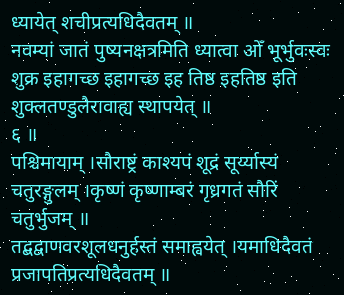ध्यायेत् शचीप्रत्यधिदैवतम् ॥
नवम्यां जातं पुष्यनक्षत्रमिति ध्यात्वा ओँ भूर्भुवःस्वः शुक्र इहागच्छ इहागच्छ इह तिष्ठ इहतिष्ठ इति शुक्लतण्डुलैरावाह्य स्थापयेत् ॥
६ ॥
पश्चिमायाम् ।सौराष्ट्रं काश्यपं शूद्रं सूर्य्यास्यं चतुरङ्गुलम् ।कृष्णं कृष्णाम्बरं गृध्रगतं सौरिं चतुर्भुजम् ॥
तद्बद्वाणवरशूलधनुर्हस्तं समाह्वयेत् ।यमाधिदैवतं प्रजापतिप्रत्यधिदैवतम् ॥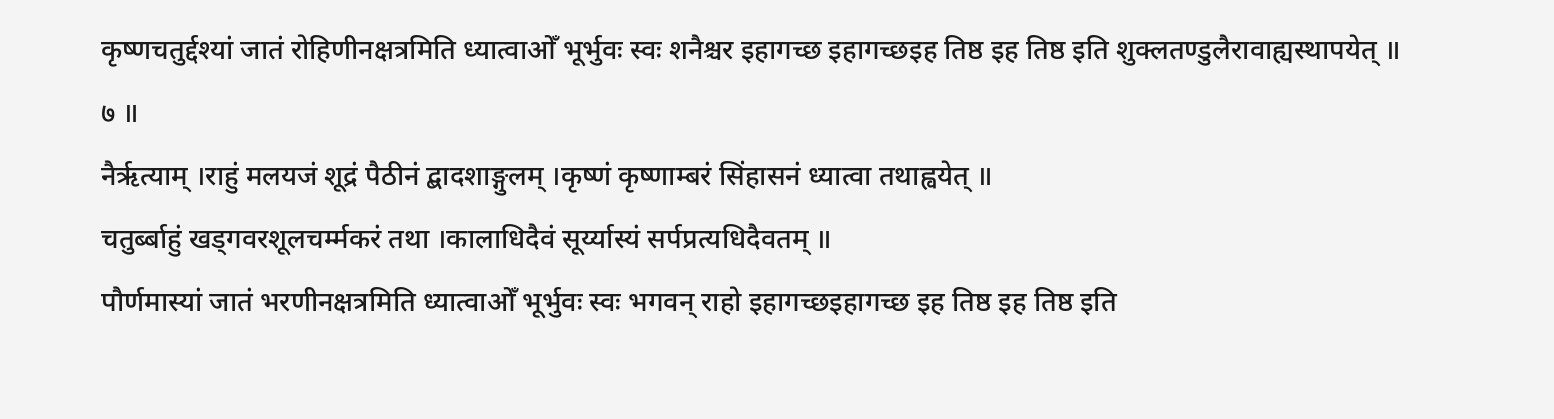कृष्णचतुर्द्दश्यां जातं रोहिणीनक्षत्रमिति ध्यात्वाओँ भूर्भुवः स्वः शनैश्चर इहागच्छ इहागच्छइह तिष्ठ इह तिष्ठ इति शुक्लतण्डुलैरावाह्यस्थापयेत् ॥
७ ॥
नैरृत्याम् ।राहुं मलयजं शूद्रं पैठीनं द्बादशाङ्गुलम् ।कृष्णं कृष्णाम्बरं सिंहासनं ध्यात्वा तथाह्वयेत् ॥
चतुर्ब्बाहुं खड्गवरशूलचर्म्मकरं तथा ।कालाधिदैवं सूर्य्यास्यं सर्पप्रत्यधिदैवतम् ॥
पौर्णमास्यां जातं भरणीनक्षत्रमिति ध्यात्वाओँ भूर्भुवः स्वः भगवन् राहो इहागच्छइहागच्छ इह तिष्ठ इह तिष्ठ इति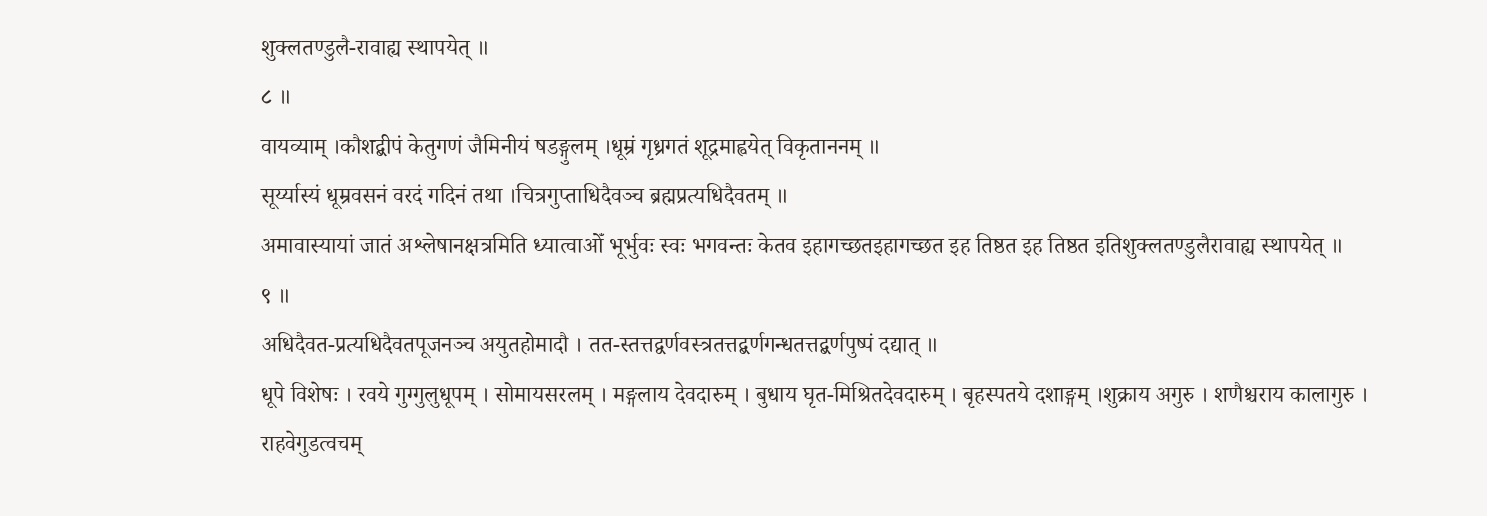शुक्लतण्डुलै-रावाह्य स्थापयेत् ॥
८ ॥
वायव्याम् ।कौशद्बीपं केतुगणं जैमिनीयं षडङ्गुलम् ।धूम्रं गृध्रगतं शूद्रमाह्वयेत् विकृताननम् ॥
सूर्य्यास्यं धूम्रवसनं वरदं गदिनं तथा ।चित्रगुप्ताधिदैवञ्च ब्रह्मप्रत्यधिदैवतम् ॥
अमावास्यायां जातं अश्लेषानक्षत्रमिति ध्यात्वाओँ भूर्भुवः स्वः भगवन्तः केतव इहागच्छतइहागच्छत इह तिष्ठत इह तिष्ठत इतिशुक्लतण्डुलैरावाह्य स्थापयेत् ॥
९ ॥
अधिदैवत-प्रत्यधिदैवतपूजनञ्च अयुतहोमादौ । तत-स्तत्तद्वर्णवस्त्रतत्तद्बर्णगन्धतत्तद्बर्णपुष्पं दद्यात् ॥
धूपे विशेषः । रवये गुग्गुलुधूपम् । सोमायसरलम् । मङ्गलाय देवदारुम् । बुधाय घृत-मिश्रितदेवदारुम् । बृहस्पतये दशाङ्गम् ।शुक्राय अगुरु । शणैश्चराय कालागुरु । राहवेगुडत्वचम्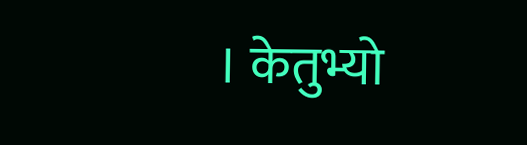। केतुभ्यो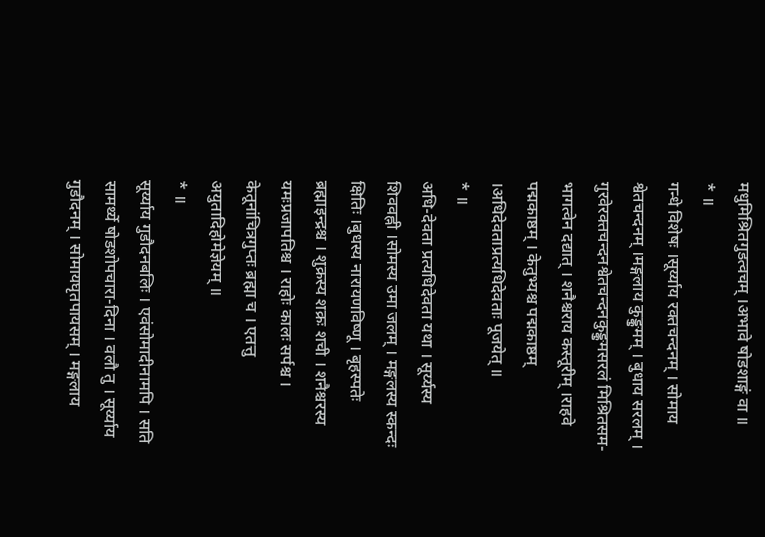मधुमिश्रितगुडत्वचम् ।अभावे षोडशाङ्गं वा ॥
* ॥
गन्धे विशेषः ।सूर्य्याय रक्तचन्दनम् । सोमाय श्वेतचन्दनम् ।मङ्गलाय कुङ्कुमम् । बुधाय सरलम् । गुरवेरक्तचन्दनश्वेतचन्दनकुङ्कुमसरलं मिश्रितसम-भागत्वेन दद्यात् । शनैश्चराय कस्तूरीम् ।राहवे पद्मकाष्ठम् । केतुभ्यश्च पद्मकाष्ठम् ।अधिदेवताप्रत्यधिदेवताः पूजयेत् ॥
* ॥
अधि-देवता प्रत्यधिदेवता यथा । सूर्य्यस्य शिववह्नी ।सोमस्य उमा जलम् । मङ्गलस्य स्कन्दः क्षितिः ।बुधस्य नारायणविष्णू । बृहस्पतेः ब्रह्माइन्द्रश्च । शुक्रस्य शक्रः शची । शनैश्चरस्य यमःप्रजापतिश्च । राहोः कालः सर्पश्च । केतूनांचित्रगुप्तः ब्रह्मा च । एतत्तु अयुतादिहोमेज्ञेयम् ॥
* ॥
सूर्य्याय गुडौदनबलिः । एवंसोमादीनामपि । सति सामर्थ्ये षोडशोपचारा-दिना । वलौ तु । सूर्य्याय गुडौदनम् । सोमायघृतपायसम् । मङ्गलाय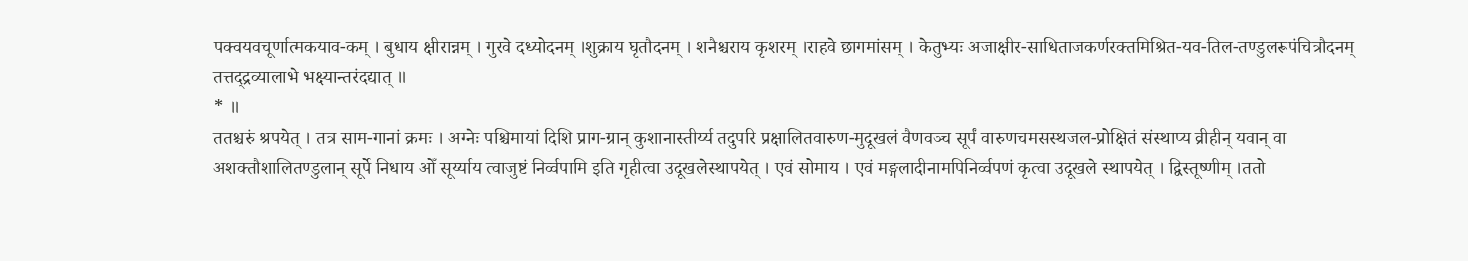पक्वयवचूर्णात्मकयाव-कम् । बुधाय क्षीरान्नम् । गुरवे दध्योदनम् ।शुक्राय घृतौदनम् । शनैश्चराय कृशरम् ।राहवे छागमांसम् । केतुभ्यः अजाक्षीर-साधिताजकर्णरक्तमिश्रित-यव-तिल-तण्डुलरूपंचित्रौदनम् तत्तद्द्रव्यालाभे भक्ष्यान्तरंदद्यात् ॥
* ॥
ततश्चरुं श्रपयेत् । तत्र साम-गानां क्रमः । अग्नेः पश्चिमायां दिशि प्राग-ग्रान् कुशानास्तीर्य्य तदुपरि प्रक्षालितवारुण-मुदूखलं वैणवञ्च सूर्पं वारुणचमसस्थजल-प्रोक्षितं संस्थाप्य व्रीहीन् यवान् वा अशक्तौशालितण्डुलान् सूर्पे निधाय ओँ सूर्य्याय त्वाजुष्टं निर्व्वपामि इति गृहीत्वा उदूखलेस्थापयेत् । एवं सोमाय । एवं मङ्गलादीनामपिनिर्व्वपणं कृत्वा उदूखले स्थापयेत् । द्विस्तूष्णीम् ।ततो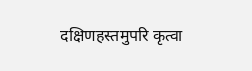दक्षिणहस्तमुपरि कृत्वा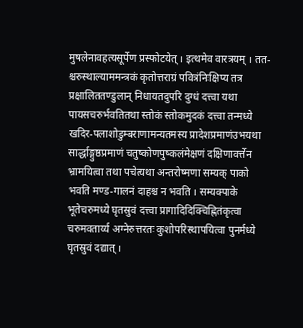मुषलेनावहत्यसूर्पेण प्रस्फोटयेत् । इत्थमेव वारत्रयम् । तत-श्चरुस्थाल्याममन्त्रकं कृतोत्तराग्रं पवित्रंनिःक्षिप्य तत्र प्रक्षालिततण्डुलान् निधायतदुपरि दुग्धं दत्त्वा यथा पायसचरुर्भवतितथा स्तोकं स्तोकमुदकं दत्त्वा तन्मध्ये खदिर-पलाशोडुम्बराणामन्यतमस्य प्रादेशप्रमाणंउभयथा सार्द्धाङ्गुष्ठप्रमाणं चतुष्कोणपुष्कलंमेक्षणं दक्षिणावर्त्तेन भ्रामयित्वा तथा पचेत्यथा अन्तरोष्मणा सम्यक् पाको भवति मण्ड-गालनं दाहश्च न भवति । सम्यक्पाके भूतेचरुमध्ये घृतस्रुवं दत्त्वा प्रागादिदिक्चिह्नितंकृत्वा चरुमवतार्य्य अग्नेरुत्तरतः कुशोपरिस्थापयित्वा पुनर्मध्ये घृतस्रुवं दद्यात् ।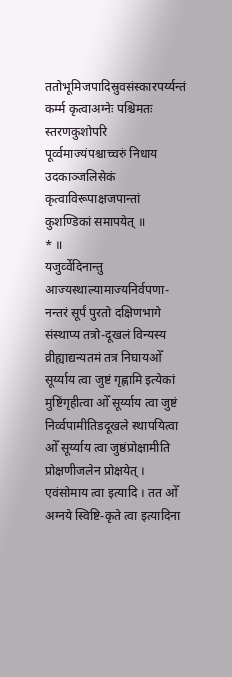ततोभूमिजपादिस्रुवसंस्कारपर्य्यन्तं कर्म्म कृत्वाअग्नेः पश्चिमतः स्तरणकुशोपरि पूर्व्वमाज्यंपश्चाच्चरुं निधाय उदकाञ्जलिसेकं कृत्वाविरूपाक्षजपान्तां कुशण्डिकां समापयेत् ॥
* ॥
यजुर्व्वेदिनान्तु आज्यस्थाल्यामाज्यनिर्वपणा-नन्तरं सूर्पं पुरतो दक्षिणभागे संस्थाप्य तत्रो-दूखलं विन्यस्य व्रीह्याद्यन्यतमं तत्र निघायओँ सूर्य्याय त्वा जुष्टं गृह्णामि इत्येकां मुष्टिंगृहीत्वा ओँ सूर्य्याय त्वा जुष्टं निर्व्वपामीतिडदूखले स्थापयित्वा ओँ सूर्य्याय त्वा जुष्ठंप्रोक्षामीति प्रोक्षणीजलेन प्रोक्षयेत् । एवंसोमाय त्वा इत्यादि । तत ओँ अग्नये स्विष्टि-कृते त्वा इत्यादिना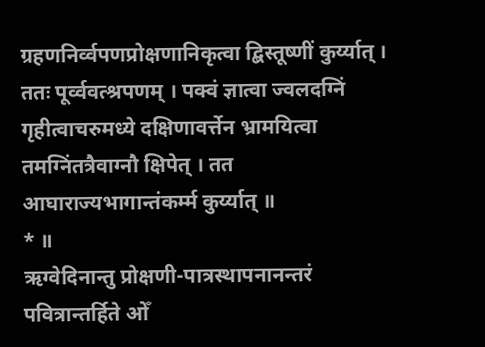ग्रहणनिर्व्वपणप्रोक्षणानिकृत्वा द्बिस्तूष्णीं कुर्य्यात् । ततः पूर्व्ववत्श्रपणम् । पक्वं ज्ञात्वा ज्वलदग्निं गृहीत्वाचरुमध्ये दक्षिणावर्त्तेन भ्रामयित्वा तमग्निंतत्रैवाग्नौ क्षिपेत् । तत आघाराज्यभागान्तंकर्म्म कुर्य्यात् ॥
* ॥
ऋग्वेदिनान्तु प्रोक्षणी-पात्रस्थापनानन्तरं पवित्रान्तर्हिते ओँ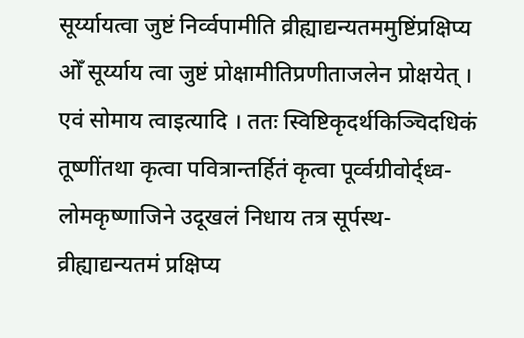सूर्य्यायत्वा जुष्टं निर्व्वपामीति व्रीह्याद्यन्यतममुष्टिंप्रक्षिप्य ओँ सूर्य्याय त्वा जुष्टं प्रोक्षामीतिप्रणीताजलेन प्रोक्षयेत् । एवं सोमाय त्वाइत्यादि । ततः स्विष्टिकृदर्थकिञ्चिदधिकं तूष्णींतथा कृत्वा पवित्रान्तर्हितं कृत्वा पूर्व्वग्रीवोर्द्ध्व-लोमकृष्णाजिने उदूखलं निधाय तत्र सूर्पस्थ-व्रीह्याद्यन्यतमं प्रक्षिप्य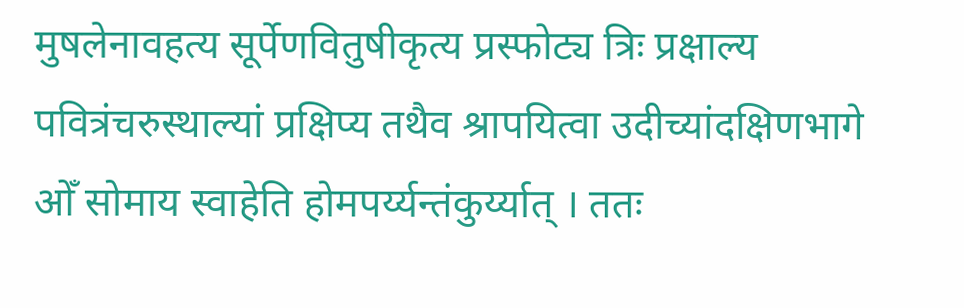मुषलेनावहत्य सूर्पेणवितुषीकृत्य प्रस्फोट्य त्रिः प्रक्षाल्य पवित्रंचरुस्थाल्यां प्रक्षिप्य तथैव श्रापयित्वा उदीच्यांदक्षिणभागे ओँ सोमाय स्वाहेति होमपर्य्यन्तंकुर्य्यात् । ततः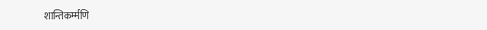शान्तिकर्म्मणि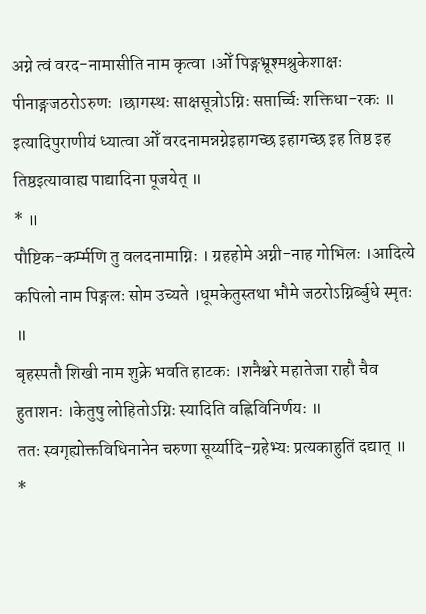अग्ने त्वं वरद-नामासीति नाम कृत्वा ।ओँ पिङ्गभ्रूश्मश्रुकेशाक्षः पीनाङ्गजठरोऽरुणः ।छागस्थः साक्षसूत्रोऽग्निः सप्तार्च्चिः शक्तिधा-रकः ॥
इत्यादिपुराणीयं ध्यात्वा ओँ वरदनामन्नग्नेइहागच्छ इहागच्छ इह तिष्ठ इह तिष्ठइत्यावाह्य पाद्यादिना पूजयेत् ॥
* ॥
पौष्टिक-कर्म्मणि तु वलदनामाग्निः । ग्रहहोमे अग्नी-नाह गोभिलः ।आदित्ये कपिलो नाम पिङ्गलः सोम उच्यते ।धूमकेतुस्तथा भौमे जठरोऽग्निर्ब्बुधे स्मृतः ॥
बृहस्पतौ शिखी नाम शुक्रे भवति हाटकः ।शनैश्चरे महातेजा राहौ चैव हुताशनः ।केतुषु लोहितोऽग्निः स्यादिति वह्निविनिर्णयः ॥
ततः स्वगृह्योक्तविधिनानेन चरुणा सूर्य्यादि-ग्रहेभ्यः प्रत्यकाहुतिं दद्यात् ॥
*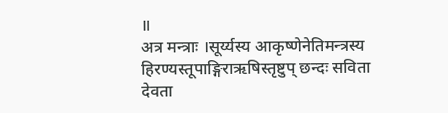॥
अत्र मन्त्राः ।सूर्य्यस्य आकृष्णेनेतिमन्त्रस्य हिरण्यस्तूपाङ्गिराऋषिस्तृष्टुप् छन्दः सविता देवता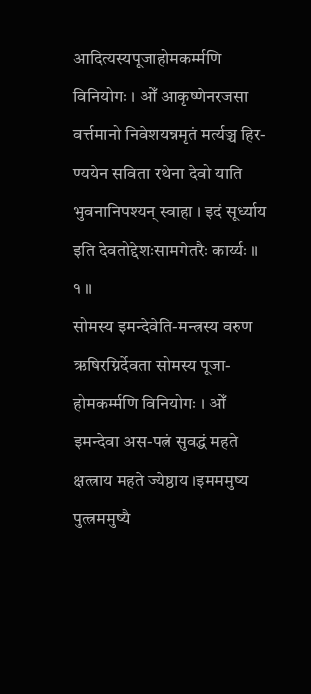आदित्यस्यपूजाहोमकर्म्मणि विनियोगः । ओँ आकृष्णेनरजसा वर्त्तमानो निवेशयन्नमृतं मर्त्यञ्च हिर-ण्ययेन सविता रथेना देवो याति भुवनानिपश्यन् स्वाहा । इदं सूर्ध्याय इति देवतोद्देशःसामगेतरैः कार्य्यः ॥
१ ॥
सोमस्य इमन्देवेति-मन्त्रस्य वरुण ऋषिरग्निर्देवता सोमस्य पूजा-होमकर्म्मणि विनियोगः । ओँ इमन्देवा अस-पत्नं सुवद्धं महते क्षत्त्राय महते ज्येष्ठाय ।इमममुष्य पुत्त्रममुष्यै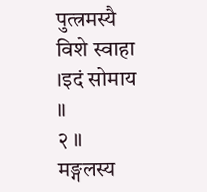पुत्त्रमस्यै विशे स्वाहा ।इदं सोमाय ॥
२ ॥
मङ्गलस्य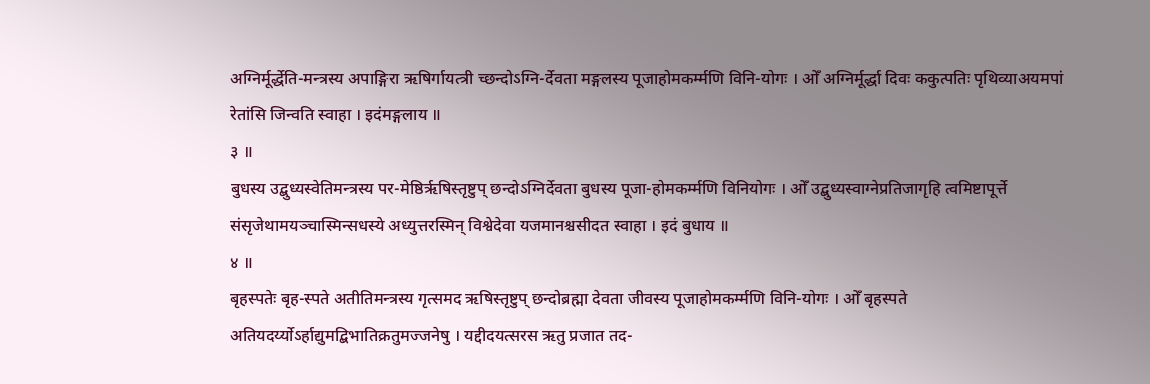अग्निर्मूर्द्धेति-मन्त्रस्य अपाङ्गिरा ऋषिर्गायत्त्री च्छन्दोऽग्नि-र्देवता मङ्गलस्य पूजाहोमकर्म्मणि विनि-योगः । ओँ अग्निर्मूर्द्धा दिवः ककुत्पतिः पृथिव्याअयमपां रेतांसि जिन्वति स्वाहा । इदंमङ्गलाय ॥
३ ॥
बुधस्य उद्बुध्यस्वेतिमन्त्रस्य पर-मेष्ठिरृषिस्तृष्टुप् छन्दोऽग्निर्देवता बुधस्य पूजा-होमकर्म्मणि विनियोगः । ओँ उद्बुध्यस्वाग्नेप्रतिजागृहि त्वमिष्टापूर्त्ते संसृजेथामयञ्चास्मिन्सधस्ये अध्युत्तरस्मिन् विश्वेदेवा यजमानश्चसीदत स्वाहा । इदं बुधाय ॥
४ ॥
बृहस्पतेः बृह-स्पते अतीतिमन्त्रस्य गृत्समद ऋषिस्तृष्टुप् छन्दोब्रह्मा देवता जीवस्य पूजाहोमकर्म्मणि विनि-योगः । ओँ बृहस्पते अतियदर्य्योऽर्हाद्युमद्बिभातिक्रतुमज्जनेषु । यद्दीदयत्सरस ऋतु प्रजात तद-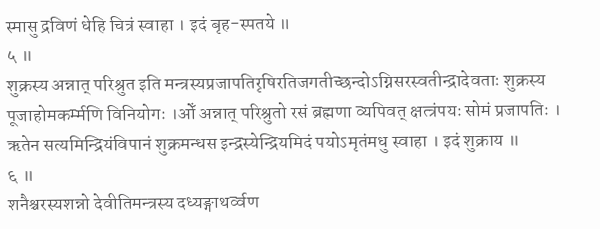स्मासु द्रविणं धेहि चित्रं स्वाहा । इदं बृह-स्पतये ॥
५ ॥
शुक्रस्य अन्नात् परिश्रुत इति मन्त्रस्यप्रजापतिरृषिरतिजगतीच्छन्दोऽग्निसरस्वतीन्द्रादेवताः शुक्रस्य पूजाहोमकर्म्मणि विनियोगः ।ओँ अन्नात् परिश्रुतो रसं ब्रह्मणा व्यपिवत् क्षत्त्रंपयः सोमं प्रजापतिः । ऋतेन सत्यमिन्द्रियंविपानं शुक्रमन्धस इन्द्रस्येन्द्रियमिदं पयोऽमृतंमधु स्वाहा । इदं शुक्राय ॥
६ ॥
शनैश्चरस्यशन्नो देवीतिमन्त्रस्य दध्यङ्गाथर्व्वण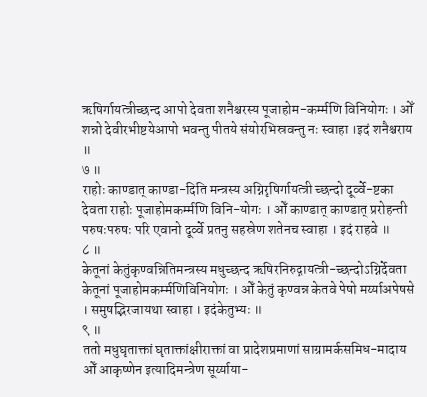ऋषिर्गायत्त्रीच्छन्द आपो देवता शनैश्चरस्य पूजाहोम-कर्म्मणि विनियोगः । ओँ शन्नो देवीरभीष्टयेआपो भवन्तु पीतये संयोरभिस्रवन्तु नः स्वाहा ।इदं शनैश्चराय ॥
७ ॥
राहोः काण्डात् काण्डा-दिति मन्त्रस्य अग्निरृषिर्गायत्त्री च्छन्दो दूर्व्वे-ष्टका देवता राहोः पूजाहोमकर्म्मणि विनि-योगः । ओँ काण्डात् काण्डात् प्ररोहन्ती परुषःपरुषः परि एवानो दूर्व्वे प्रतनु सहस्रेण शतेनच स्वाहा । इदं राहवे ॥
८ ॥
केतूनां केतुंकृण्वन्नितिमन्त्रस्य मधुच्छन्द ऋषिरनिरुद्गायत्त्री-च्छन्दोऽग्निर्देवता केतूनां पूजाहोमकर्म्मणिविनियोगः । ओँ केतुं कृण्वन्न केतवे पेषो मर्य्याअपेषसे । समुषद्भिरजायथा स्वाहा । इदंकेतुभ्यः ॥
९ ॥
ततो मधुघृताक्तां घृताक्तांक्षीराक्तां वा प्रादेशप्रमाणां साग्रामर्कसमिध-मादाय ओँ आकृष्णेन इत्यादिमन्त्रेण सूर्य्याया-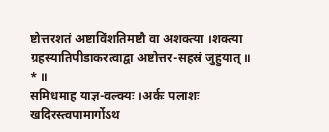ष्टोत्तरशतं अष्टाविंशतिमष्टौ वा अशक्त्या ।शक्त्या ग्रहस्यातिपीडाकरत्वाद्वा अष्टोत्तर-सहस्रं जुहुयात् ॥
* ॥
समिधमाह याज्ञ-वल्क्यः ।अर्कः पलाशः खदिरस्त्वपामार्गोऽथ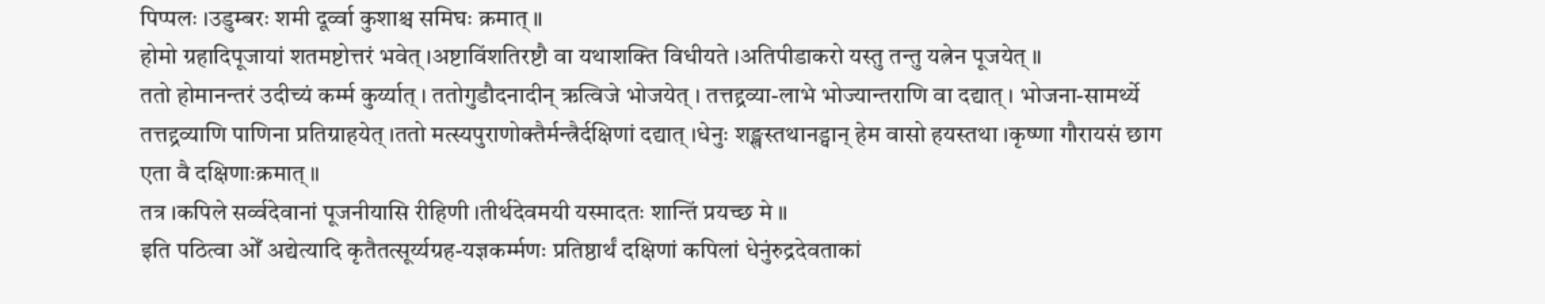पिप्पलः ।उडुम्बरः शमी दूर्व्वा कुशाश्च समिघः क्रमात् ॥
होमो ग्रहादिपूजायां शतमष्टोत्तरं भवेत् ।अष्टाविंशतिरष्टौ वा यथाशक्ति विधीयते ।अतिपीडाकरो यस्तु तन्तु यत्नेन पूजयेत् ॥
ततो होमानन्तरं उदीच्यं कर्म्म कुर्य्यात् । ततोगुडौदनादीन् ऋत्विजे भोजयेत् । तत्तद्द्रव्या-लाभे भोज्यान्तराणि वा दद्यात् । भोजना-सामर्थ्ये तत्तद्द्रव्याणि पाणिना प्रतिग्राहयेत् ।ततो मत्स्यपुराणोक्तैर्मन्त्रैर्दक्षिणां दद्यात् ।धेनुः शङ्खस्तथानड्वान् हेम वासो हयस्तथा ।कृष्णा गौरायसं छाग एता वै दक्षिणाःक्रमात् ॥
तत्र ।कपिले सर्व्वदेवानां पूजनीयासि रीहिणी ।तीर्थदेवमयी यस्मादतः शान्तिं प्रयच्छ मे ॥
इति पठित्वा ओँ अद्येत्यादि कृतैतत्सूर्य्यग्रह-यज्ञकर्म्मणः प्रतिष्ठार्थं दक्षिणां कपिलां धेनुंरुद्रदेवताकां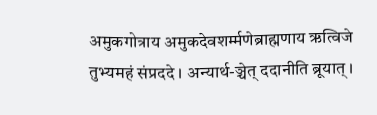अमुकगोत्राय अमुकदेवशर्म्मणेब्राह्मणाय ऋत्विजे तुभ्यमहं संप्रददे । अन्यार्थ-ञ्चेत् ददानीति ब्रूयात् ।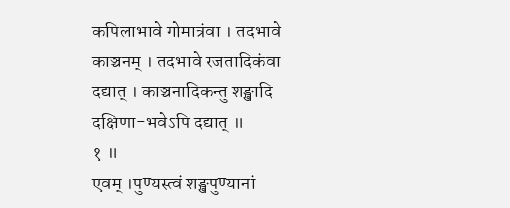कपिलाभावे गोमात्रंवा । तदभावे काञ्चनम् । तदभावे रजतादिकंवा दद्यात् । काञ्चनादिकन्तु शङ्खादि दक्षिणा-भवेऽपि दद्यात् ॥
१ ॥
एवम् ।पुण्यस्त्वं शङ्खपुण्यानां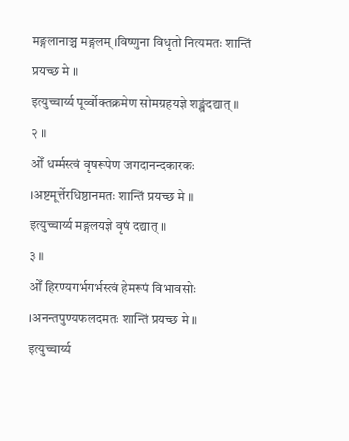मङ्गलानाञ्च मङ्गलम् ।विष्णुना विधृतो नित्यमतः शान्तिं प्रयच्छ मे ॥
इत्युच्चार्य्य पूर्व्वोक्तक्रमेण सोमग्रहयज्ञे शङ्खंदद्यात् ॥
२ ॥
ओँ धर्म्मस्त्वं वृषरूपेण जगदानन्दकारकः ।अष्टमूर्त्तेरधिष्ठानमतः शान्तिं प्रयच्छ मे ॥
इत्युच्चार्य्य मङ्गलयज्ञे वृषं दद्यात् ॥
३ ॥
ओँ हिरण्यगर्भगर्भस्त्वं हेमरूपं विभावसोः ।अनन्तपुण्यफलदमतः शान्तिं प्रयच्छ मे ॥
इत्युच्चार्य्य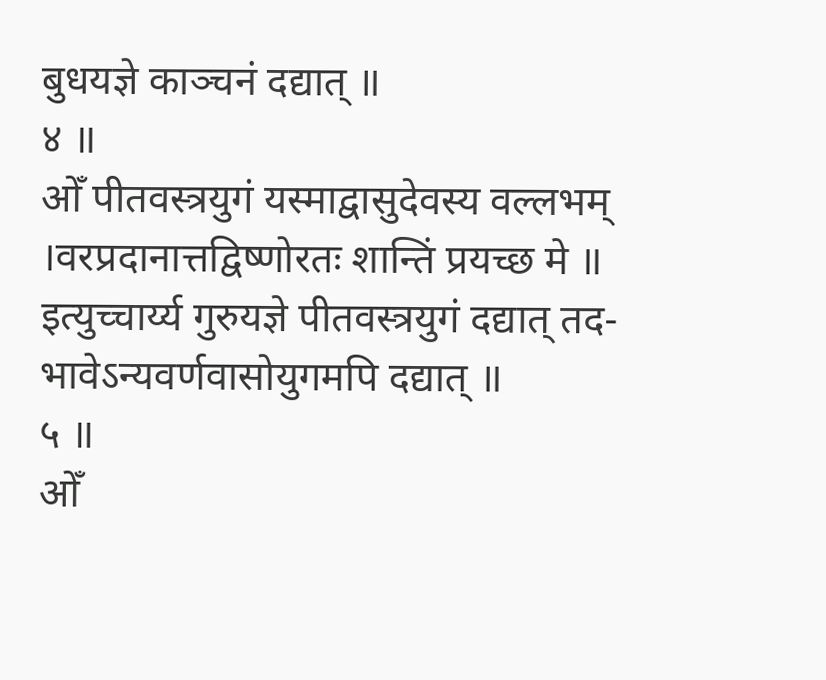बुधयज्ञे काञ्चनं दद्यात् ॥
४ ॥
ओँ पीतवस्त्रयुगं यस्माद्वासुदेवस्य वल्लभम् ।वरप्रदानात्तद्विष्णोरतः शान्तिं प्रयच्छ मे ॥
इत्युच्चार्य्य गुरुयज्ञे पीतवस्त्रयुगं दद्यात् तद-भावेऽन्यवर्णवासोयुगमपि दद्यात् ॥
५ ॥
ओँ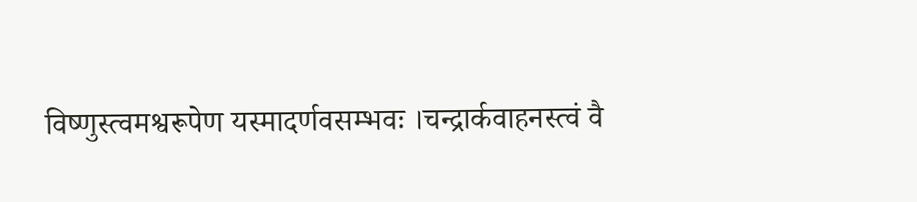विष्णुस्त्वमश्वरूपेण यस्मादर्णवसम्भवः ।चन्द्रार्कवाहनस्त्वं वै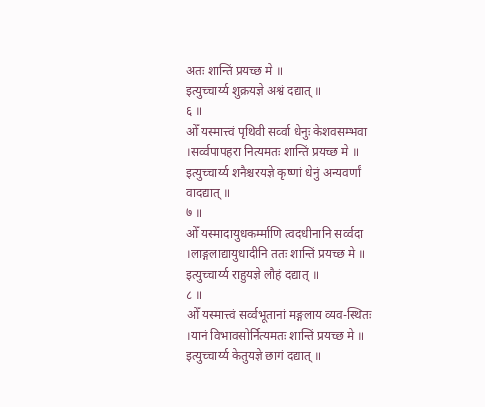अतः शान्तिं प्रयच्छ मे ॥
इत्युच्चार्य्य शुक्रयज्ञे अश्वं दद्यात् ॥
६ ॥
ओँ यस्मात्त्वं पृथिवी सर्व्वा धेनुः केशवसम्भवा ।सर्व्वपापहरा नित्यमतः शान्तिं प्रयच्छ मे ॥
इत्युच्चार्य्य शनैश्चरयज्ञे कृष्णां धेनुं अन्यवर्णां वादद्यात् ॥
७ ॥
ओँ यस्मादायुधकर्म्माणि त्वदधीनानि सर्व्वदा ।लाङ्गलाद्यायुधादीनि ततः शान्तिं प्रयच्छ मे ॥
इत्युच्चार्य्य राहुयज्ञे लौहं दद्यात् ॥
८ ॥
ओँ यस्मात्त्वं सर्व्वभूतानां मङ्गलाय व्यव-स्थितः ।यानं विभावसोर्नित्यमतः शान्तिं प्रयच्छ मे ॥
इत्युच्चार्य्य केतुयज्ञे छागं दद्यात् ॥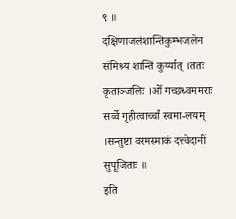९ ॥
दक्षिणाजलंशान्तिकुम्भजलेन संमिश्र्य शान्तिं कुर्य्यात् ।ततः कृताञ्जलिः ।ओँ गच्छध्वममराः सर्व्वे गृहीत्वार्च्चां स्वमा-लयम् ।सन्तुष्टा वरमस्माकं दत्त्वेदानीं सुपूजिताः ॥
इति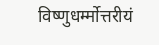विष्णुधर्म्मोत्तरीयं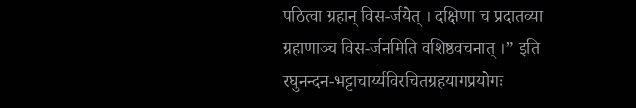पठित्वा ग्रहान् विस-र्जयेत् । दक्षिणा च प्रदातव्या ग्रहाणाञ्च विस-र्जनमिति वशिष्ठवचनात् ।” इति रघुनन्दन-भट्टाचार्य्यविरचितग्रहयागप्रयोगः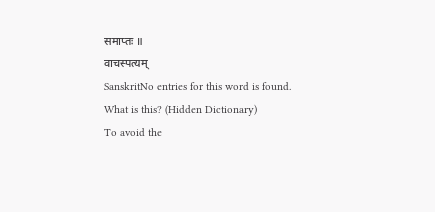समाप्तः ॥
वाचस्पत्यम्
SanskritNo entries for this word is found.
What is this? (Hidden Dictionary)
To avoid the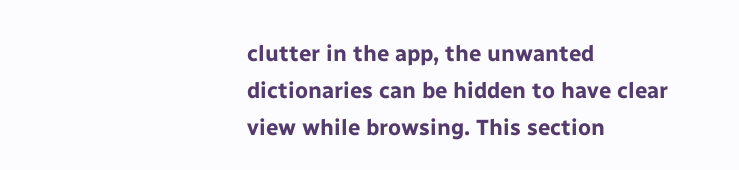clutter in the app, the unwanted dictionaries can be hidden to have clear view while browsing. This section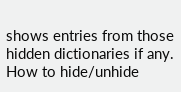shows entries from those hidden dictionaries if any.
How to hide/unhide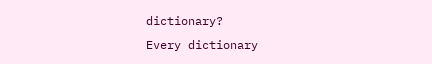dictionary?
Every dictionary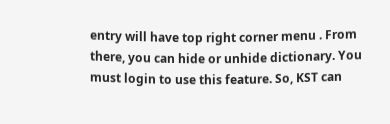entry will have top right corner menu . From there, you can hide or unhide dictionary. You must login to use this feature. So, KST can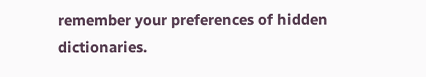remember your preferences of hidden dictionaries.